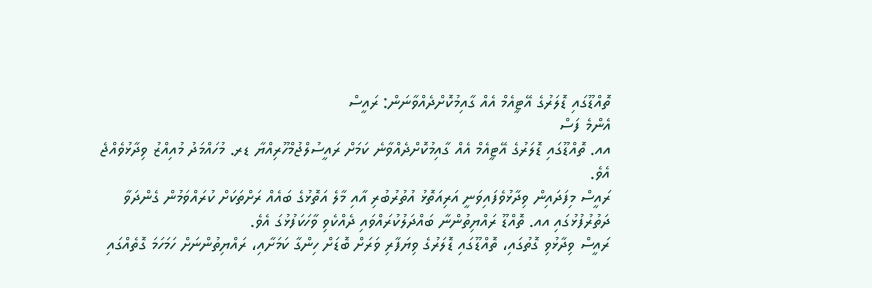ތޮއްޑޫގައި ޑޮލަރުގެ އޭޓީއެމް އެއް ގާއިމުކޮށްދެއްވާނަން: ރައީސް
އެންމެ ފަސް
އއ. ތޮއްޑޫގައި ޑޮލަރުގެ އޭޓީއެމް އެއް ގާއިމުކޮށްދެއްވާނެ ކަމަށް ރައީސުލްޖުމްހޫރިއްޔާ ޑރ. މުހައްމަދު މުއިއްޒު ވިދާޅުވެއްޖެ އެވެ.
ރައީސް މިފަދައިން ވިދާޅުވެފައިވަނީ އަރިއަތޮޅު އުތުރުބުރި އާއި މާލެ އަތޮޅުގެ ބައެއް ރަށްތަކަށް ކުރައްވަމުން ގެންދަވާ ދަތުރުފުޅުގައި އއ. ތޮއްޑޫ ރައްޔިތުންނާ ބައްދަލުކުރައްވައި ދެއްކެވި ވާހަކަފުޅުގަ އެވެ.
ރައީސް ވިދާޅުވި ގޮތުގައި، ތޮއްޑޫގައި ޑޮލަރުގެ ވިޔަފާރި ވަރަށް ބޮޑަށް ހިންގާ ކަމަށާއި، ރައްޔިތުންނަށް ހަމަހަމަ ގޮތެއްގައި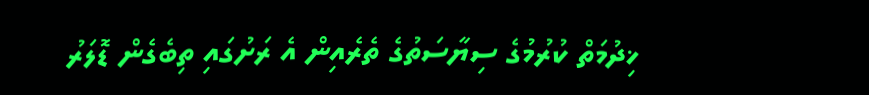ޚިދުމަތް ކުރުމުގެ ސިޔާސަތުގެ ތެރެއިން އެ ރަށުގައި ތިބެގެން ޑޮލަރު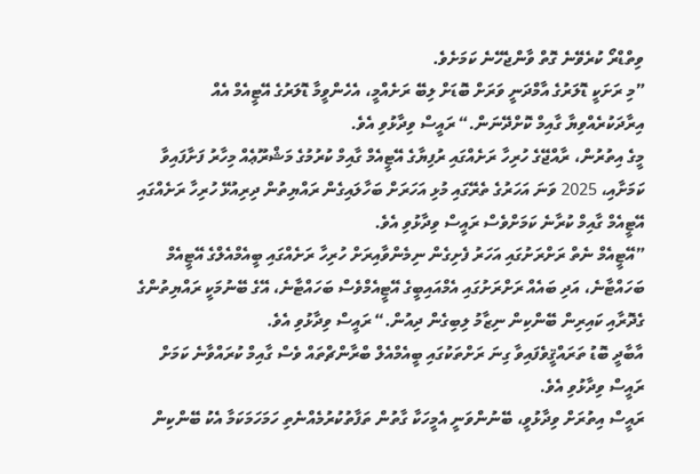ވިތްޑްރޯ ކުރެވޭނެ ގޮތް ވާންޖެހޭނެ ކަމަށެވެ.
”މި ރަށަކީ ޑޮލަރުގެ އާމްދަނީ ވަރަށް ބޮޑަށް ލިބޭ ރަށެއްމީ، އެހެންވީމާ ޑޮލަރުގެ އޭޓީއެމް އެއް އިރާދަކުރެއްވިޔާ ގާއިމް ކޮށްދޭނަން.“ ރައީސް ވިދާޅުވި އެވެ.
މީގެ އިތުރުން، ރާއްޖޭގެ ހުރިހާ ރަށެއްގައި ރުފިޔާގެ އޭޓީއެމް ގާއިމް ކުރުމުގެ މަޝްރޫޢެއް މިހާރު ފަށާފައިވާ ކަމަށާއި، 2025 ވަނަ އަހަރުގެ ތެރޭގައި މުޅި އަހަރަށް ބަހާލައިގެން ރައްޔިތުން ދިރިއުޅޭ ހުރިހާ ރަށެއްގައި އޭޓީއެމް ގާއިމް ކުރާނެ ކަމަށްވެސް ރައީސް ވިދާޅުވި އެވެ.
”އޭޓީއެމް ނެތް ރަށްރަށުގައި އަހަރު ފެށިގެން ނިމެންވާއިރަށް ހުރިހާ ރަށެއްގައި ބީއެމްއެލްގެ އޭޓީއެމް ބަހައްޓާނެ، އަދި ބައެއް ރަށްރަށުގައި އެމްއައިބީގެ އޭޓީއެމްވެސް ބަހައްޓާނެ، އޭގެ ބޭނުމަކީ ރައްޔިތުންގެ ގެދޮރާއި ކައިރިން ބޭންކިން ނިޒާމު ލިބިގެން ދިއުން.“ ރައީސް ވިދާޅުވި އެވެ.
އާބާދީ ބޮޑު ތަރައްޤީވެފައިވާ ގިނަ ރަށްތަކުގައި ބީއެމްއެލް ބްރާންޗްތައް ވެސް ގާއިމް ކުރައްވާނެ ކަމަށް ރައީސް ވިދާޅުވި އެވެ.
ރައީސް އިތުރަށް ވިދާޅުވީ، ބޭނުންވަނީ އެމީހަކާ ގާތުން ތަފާތުކުރުމެއްނެތި ހަމަހަމަކަމާ އެކު ބޭންކިން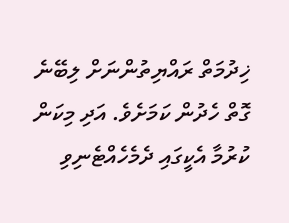ޚިދުމަތް ރައްޔިތުންނަށް ލިބޭނެ ގޮތް ހެދުން ކަމަށެވެ. އަދި މިކަން ކުރުމާ އެކީގައި ދެމެހެއްޓެނިވި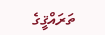ތަރައްޤީގެ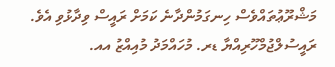މަޝްރޫޢުތައްވެސް ހިނގަމުންދާނެ ކަމަށް ރައީސް ވިދާޅުވި އެވެ.
ރައީސުލްޖުމްހޫރިއްޔާ ޑރ. މުހައްމަދު މުއިއްޒު އއ.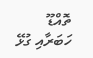ތޮއްޑޫ
ހަބަރާއި ގުޅޭ